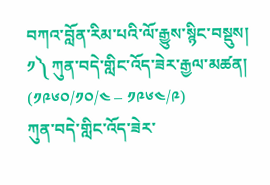བཀའ་བློན་རིམ་པའི་ལོ་རྒྱུས་སྙིང་བསྡུས།
༡༽ ཀུན་བདེ་གླིང་འོད་ཟེར་རྒྱལ་མཚན། (༡༩༦༠/༡༠/༤ – ༡༩༦༤/༩)
ཀུན་བདེ་གླིང་འོད་ཟེར་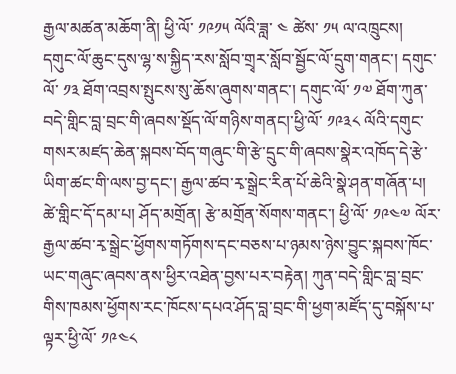རྒྱལ་མཚན་མཆོག་ནི། ཕྱི་ལོ་ ༡༩༡༥ ལོའི་ཟླ་ ༤ ཚེས་ ༡༥ ལ་འཁྲུངས། དགུང་ལོ་ཆུང་དུས་ལྷ་ས་སྐྱིད་རས་སློབ་གྲྭར་སློབ་སྦྱོང་ལོ་དྲུག་གནང་། དགུང་ལོ་ ༡༣ ཐོག་འབྲས་སྤུངས་སུ་ཆོས་ཞུགས་གནང་། དགུང་ལོ་ ༡༧ ཐོག་ཀུན་བདེ་གླིང་བླ་བྲང་གི་ཞབས་སྡོད་ལོ་གཉིས་གནང།་ཕྱི་ལོ་ ༡༩༣༨ ལོའི་དགུང་གསར་མཛད་ཆེན་སྐབས་བོད་གཞུང་གི་རྩེ་དྲུང་གི་ཞབས་སྣེར་འཁོད་དེ་རྩེ་ཡིག་ཚང་གི་ལས་བྱ་དང་། རྒྱལ་ཚབ་རྭ་སྒྲེང་རིན་པོ་ཆེའི་སྣེ་ཤན་གཞོན་པ། ཚེ་གླིང་དོ་དམ་པ། ཤོད་མགྲོན། རྩེ་མགྲོན་སོགས་གནང་། ཕྱི་ལོ་ ༡༩༤༧ ལོར་རྒྱལ་ཚབ་རྭ་སྒྲེང་ཕྱོགས་གཏོགས་དང་བཅས་པ་ཉམས་ཉེས་བྱུང་སྐབས་ཁོང་ཡང་གཞུང་ཞབས་ནས་ཕྱིར་འཐེན་བྱས་པར་བརྟེན། ཀུན་བདེ་གླིང་བླ་བྲང་གིས་ཁམས་ཕྱོགས་རང་ཁོངས་དཔའ་ཤོད་བླ་བྲང་གི་ཕྱག་མཛོད་དུ་བསྐོས་པ་ལྟར་ཕྱི་ལོ་ ༡༩༤༨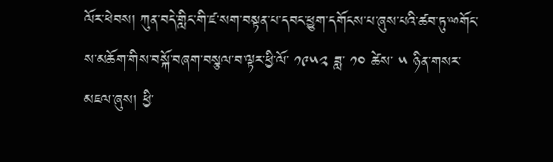ལོར་ཕེབས། ཀུན་བདེ་གླིང་གི་ཛ་སག་བསྟན་པ་དབང་ཕྱུག་དགོངས་པ་ཞུས་པའི་ཚབ་ཏུ་ྋགོང་ས་མཆོག་གིས་བསྐོ་བཞག་བསྩལ་བ་ལྟར་ཕྱི་ལོ་ ༡༩༥༢ ཟླ་ ༡༠ ཚེས་ ༥ ཉིན་གསར་མཇལ་ཞུས། ཕྱི་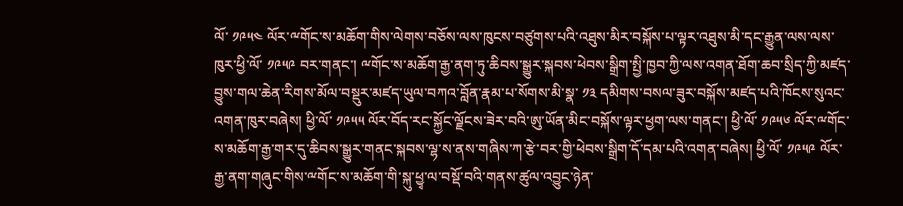ལོ་ ༡༩༥༤ ལོར་ྋགོང་ས་མཆོག་གིས་ལེགས་བཅོས་ལས་ཁུངས་བཙུགས་པའི་འཐུས་མིར་བསྐོས་པ་ལྟར་འཐུས་མི་དང་རྒྱུན་ལས་ལས་ཁུར་ཕྱི་ལོ་ ༡༩༥༩ བར་གནང་། ྋགོང་ས་མཆོག་རྒྱ་ནག་ཏུ་ཆིབས་སྒྱུར་སྐབས་ཕེབས་སྒྲིག་སྤྱི་ཁྱབ་ཀྱི་ལས་འགན་ཐོག་ཆབ་སྲིད་ཀྱི་མཛད་བྱུས་གལ་ཆེན་རིགས་མོལ་བསྡུར་མཛད་ཡུལ་བཀའ་བློན་རྣམ་པ་སོགས་མི་སྣ་ ༡༣ དམིགས་བསལ་ཟུར་བསྐོས་མཛད་པའི་ཁོངས་སུའང་འགན་ཁུར་བཞེས། ཕྱི་ལོ་ ༡༩༥༥ ལོར་བོད་རང་སྐྱོང་ལྗོངས་ཟེར་བའི་ཨུ་ཡོན་མིང་བསྐོས་ལྟར་ཕྱག་ལས་གནང་། ཕྱི་ལོ་ ༡༩༥༦ ལོར་ྋགོང་ས་མཆོག་རྒྱ་གར་དུ་ཆིབས་སྒྱུར་གནང་སྐབས་ལྷ་ས་ནས་གཞིས་ཀ་རྩེ་བར་གྱི་ཕེབས་སྒྲིག་དོ་དམ་པའི་འགན་བཞེས། ཕྱི་ལོ་ ༡༩༥༩ ལོར་རྒྱ་ནག་གཞུང་གིས་ྋགོང་ས་མཆོག་གི་སྐུ་ཕྱྭ་ལ་བསྡོ་བའི་གནས་ཚུལ་འབྱུང་ཉེན་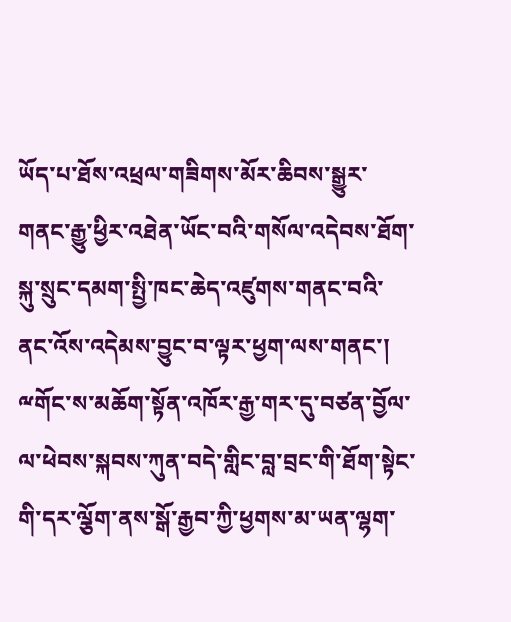ཡོད་པ་ཐོས་འཕྲལ་གཟིགས་མོར་ཆིབས་སྒྱུར་གནང་རྒྱུ་ཕྱིར་འཐེན་ཡོང་བའི་གསོལ་འདེབས་ཐོག་སྐུ་སྲུང་དམག་སྤྱི་ཁང་ཆེད་འཛུགས་གནང་བའི་ནང་འོས་འདེམས་བྱུང་བ་ལྟར་ཕྱག་ལས་གནང་། ྋགོང་ས་མཆོག་སྟོན་འཁོར་རྒྱ་གར་དུ་བཙན་བྱོལ་ལ་ཕེབས་སྐབས་ཀུན་བདེ་གླིང་བླ་བྲང་གི་ཐོག་སྟེང་གི་དར་ལྕོག་ནས་སྒོ་རྒྱབ་ཀྱི་ཕྱགས་མ་ཡན་ལྷག་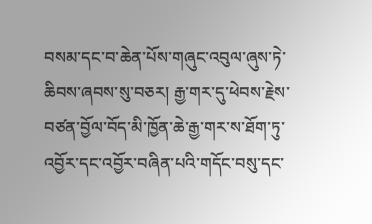བསམ་དང་བ་ཆེན་པོས་གཞུང་འབུལ་ཞུས་ཏེ་ཆིབས་ཞབས་སུ་བཅར། རྒྱ་གར་དུ་ཕེབས་རྗེས་བཙན་བྱོལ་བོད་མི་ཁྱོན་ཆེ་རྒྱ་གར་ས་ཐོག་ཏུ་འབྱོར་དང་འབྱོར་བཞིན་པའི་གདོང་བསུ་དང་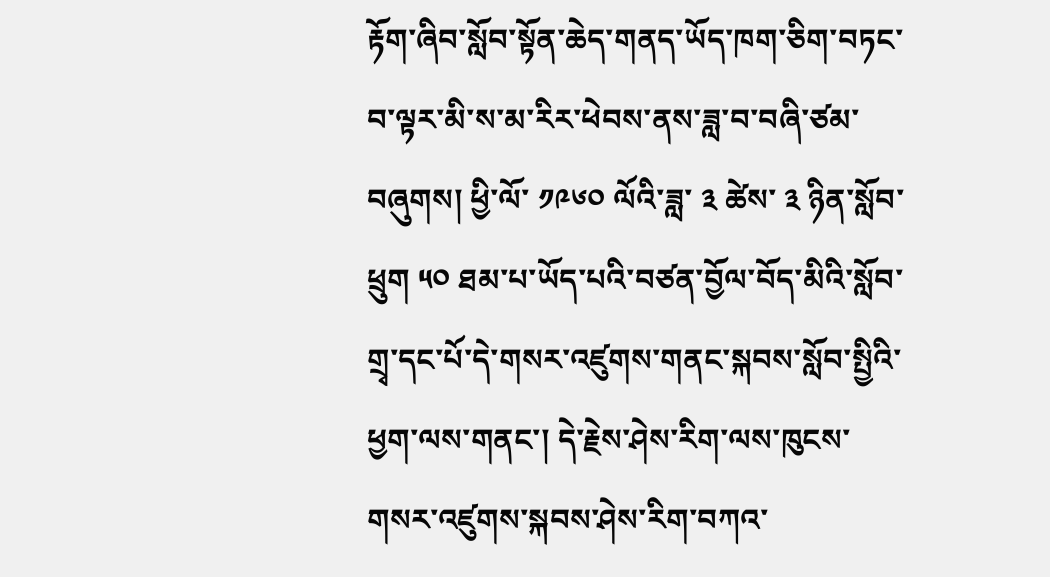རྟོག་ཞིབ་སློབ་སྟོན་ཆེད་གནད་ཡོད་ཁག་ཅིག་བཏང་བ་ལྟར་མི་ས་མ་རིར་ཕེབས་ནས་ཟླ་བ་བཞི་ཙམ་བཞུགས། ཕྱི་ལོ་ ༡༩༦༠ ལོའི་ཟླ་ ༣ ཚེས་ ༣ ཉིན་སློབ་ཕྲུག ༥༠ ཐམ་པ་ཡོད་པའི་བཙན་བྱོལ་བོད་མིའི་སློབ་གྲྭ་དང་པོ་དེ་གསར་འཛུགས་གནང་སྐབས་སློབ་སྤྱིའི་ཕྱག་ལས་གནང་། དེ་རྗེས་ཤེས་རིག་ལས་ཁུངས་གསར་འཛུགས་སྐབས་ཤེས་རིག་བཀའ་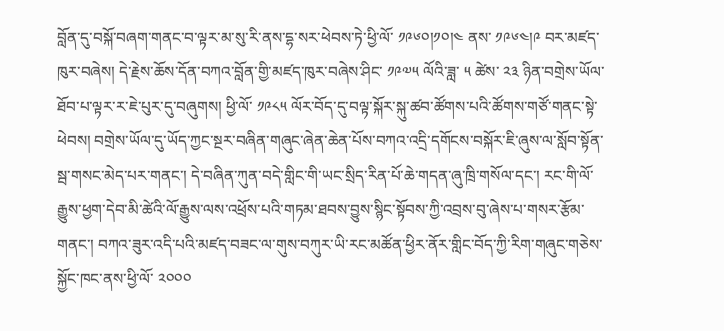བློན་དུ་བསྐོ་བཞག་གནང་བ་ལྟར་མ་སུ་རི་ནས་དྷ་སར་ཕེབས་ཏེ་ཕྱི་ལོ་ ༡༩༦༠།༡༠།༤ ནས་ ༡༩༦༤།༩ བར་མཛད་ཁུར་བཞེས། དེ་རྗེས་ཆོས་དོན་བཀའ་བློན་གྱི་མཛད་ཁུར་བཞེས་ཤིང་ ༡༩༧༥ ལོའི་ཟླ་ ༥ ཚེས་ ༢༣ ཉིན་བགྲེས་ཡོལ་ཐོབ་པ་ལྟར་ར་ཇེ་པུར་དུ་བཞུགས། ཕྱི་ལོ་ ༡༩༨༥ ལོར་བོད་དུ་བལྟ་སྐོར་སྐུ་ཚབ་ཚོགས་པའི་ཚོགས་གཙོ་གནང་སྟེ་ཕེབས། བགྲེས་ཡོལ་དུ་ཡོད་ཀྱང་སྔར་བཞིན་གཞུང་ཞེན་ཆེན་པོས་བཀའ་འདྲི་དགོངས་བསྐོར་ཇི་ཞུས་ལ་སློབ་སྟོན་སྦ་གསང་མེད་པར་གནང་། དེ་བཞིན་ཀུན་བདེ་གླིང་གི་ཡང་སྲིད་རིན་པོ་ཆེ་གདན་ཞུ་ཁྲི་གསོལ་དང་། རང་གི་ལོ་རྒྱུས་ཕྱག་དེབ་མི་ཚེའི་ལོ་རྒྱུས་ལས་འཕྲོས་པའི་གཏམ་ཐབས་བྱུས་སྙིང་སྟོབས་ཀྱི་འབྲས་བུ་ཞེས་པ་གསར་རྩོམ་གནང་། བཀའ་ཟུར་འདི་པའི་མཛད་བཟང་ལ་གུས་བཀུར་ཡི་རང་མཚོན་ཕྱིར་ནོར་གླིང་བོད་ཀྱི་རིག་གཞུང་གཅེས་སྐྱོང་ཁང་ནས་ཕྱི་ལོ་ ༢༠༠༠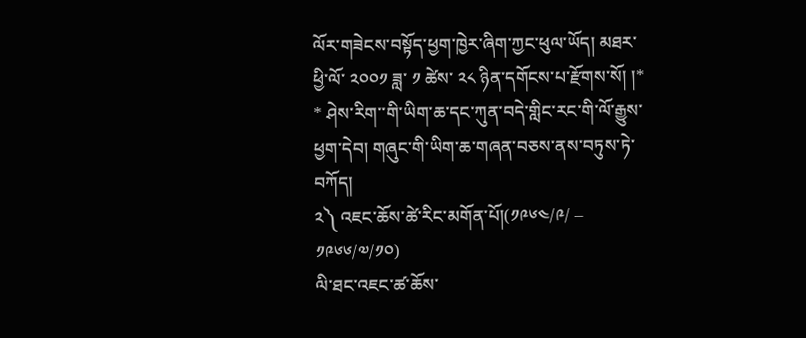ལོར་གཟེངས་བསྟོད་ཕྱག་ཁྱེར་ཞིག་ཀྱང་ཕུལ་ཡོད། མཐར་ཕྱི་ལོ་ ༢༠༠༡ ཟླ་ ༡ ཚེས་ ༢༨ ཉིན་དགོངས་པ་རྫོགས་སོ། །*
* ཤེས་རིག་་གི་ཡིག་ཆ་དང་ཀུན་བདེ་གླིང་རང་གི་ལོ་རྒྱུས་ཕྱག་དེབ། གཞུང་གི་ཡིག་ཆ་གཞན་བཅས་ནས་བཏུས་ཏེ་བཀོད།
༢༽ འཇང་ཆོས་ཚེ་རིང་མགོན་པོ།(༡༩༦༤/༩/ – ༡༩༦༦/༧/༡༠)
ལི་ཐང་འཇང་ཚ་ཆོས་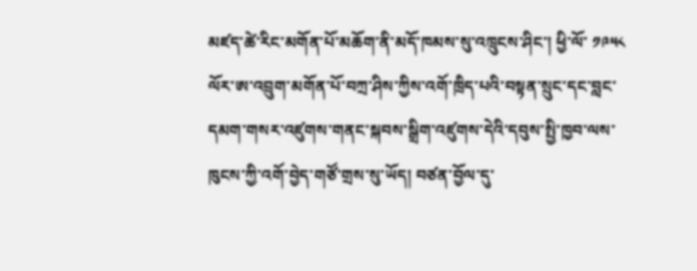མཛད་ཚེ་རིང་མགོན་པོ་མཆོག་ནི་མདོ་ཁམས་སུ་འཁྲུངས་ཤིང་། ཕྱི་ལོ་ ༡༩༥༨ ལོར་ཨ་འབྲུག་མགོན་པོ་བཀྲ་ཤིས་ཀྱིས་འགོ་ཁྲིད་པའི་བསྟན་སྲུང་དང་བླང་དམག་གསར་འཛུགས་གནང་སྐབས་སྒྲིག་འཛུགས་དེའི་དབུས་སྤྱི་ཁྱབ་ལས་ཁུངས་ཀྱི་འགོ་བྱེད་གཙོ་གྲས་སུ་ཡོད། བཙན་བྱོལ་དུ་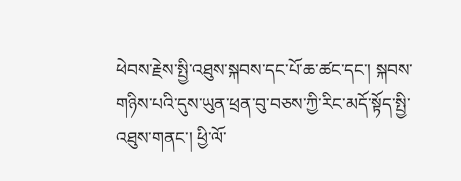ཕེབས་རྗེས་སྤྱི་འཐུས་སྐབས་དང་པོ་ཆ་ཚང་དང་། སྐབས་གཉིས་པའི་དུས་ཡུན་ཕྲན་བུ་བཅས་ཀྱི་རིང་མདོ་སྟོད་སྤྱི་འཐུས་གནང་། ཕྱི་ལོ་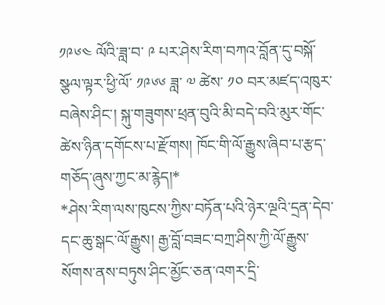༡༩༦༤ ལོའི་ཟླ་བ་ ༩ པར་ཤེས་རིག་བཀའ་བློན་དུ་བསྐོ་སྩལ་ལྟར་ཕྱི་ལོ་ ༡༩༦༦ ཟླ་ ༧ ཚེས་ ༡༠ བར་མཛད་འཁུར་བཞེས་ཤིང་། སྐུ་གཟུགས་ཕྲན་བུའི་མི་བདེ་བའི་མུར་གོང་ཚེས་ཉིན་དགོངས་པ་རྫོགས། ཁོང་གི་ལོ་རྒྱུས་ཞིབ་པ་རྩད་གཅོད་ཞུས་ཀྱང་མ་རྙེད།*
*ཤེས་རིག་ལས་ཁུངས་ཀྱིས་བཏོན་པའི་ཉེར་ལྔའི་དྲན་དེབ་དང་ཆུ་སྒང་ལོ་རྒྱུས། རྒྱ་བློ་བཟང་བཀྲ་ཤིས་ཀྱི་ལོ་རྒྱུས་སོགས་ནས་བཏུས་ཤིང་མྱོང་ཅན་འགར་དྲི་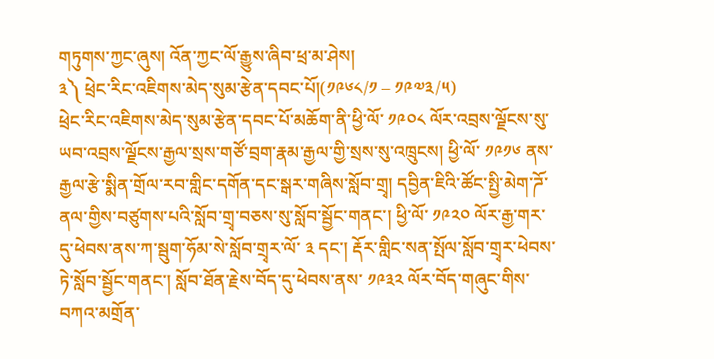གཏུགས་ཀྱང་ཞུས། འོན་ཀྱང་ལོ་རྒྱུས་ཞིབ་ཕྲ་མ་ཤེས།
༣༽ ཕྲེང་རིང་འཇིགས་མེད་སུམ་རྩེན་དབང་པོ།(༡༩༦༨/༡ – ༡༩༧༣/༥)
ཕྲེང་རིང་འཇིགས་མེད་སུམ་རྩེན་དབང་པོ་མཆོག་ནི་ཕྱི་ལོ་ ༡༩༠༨ ལོར་འབྲས་ལྗོངས་སུ་ཡབ་འབྲས་ལྗོངས་རྒྱལ་སྲས་གཙོ་བྲག་རྣམ་རྒྱལ་གྱི་སྲས་སུ་འཁྲུངས། ཕྱི་ལོ་ ༡༩༡༦ ནས་རྒྱལ་རྩེ་སྨིན་གྲོལ་རབ་གླིང་དགོན་དང་སྒར་གཞིས་སློབ་གྲྭ། དབྱིན་ཇིའི་ཚོང་སྤྱི་མེག་ཌོ་ནལ་གྱིས་བཙུགས་པའི་སློབ་གྲྭ་བཅས་སུ་སློབ་སྦྱོང་གནང་། ཕྱི་ལོ་ ༡༩༢༠ ལོར་རྒྱ་གར་དུ་ཕེབས་ནས་ཀ་སྦུག་ཧོམ་སེ་སློབ་གྲྭར་ལོ་ ༣ དང་། རྡོར་གླིང་སན་སྤོལ་སློབ་གྲྭར་ཕེབས་ཏེ་སློབ་སྦྱོང་གནང་། སློབ་ཐོན་རྗེས་བོད་དུ་ཕེབས་ནས་ ༡༩༣༢ ལོར་བོད་གཞུང་གིས་བཀའ་མགྲོན་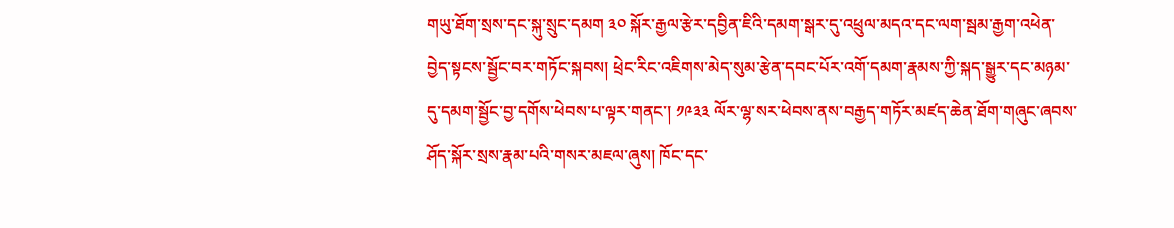གཡུ་ཐོག་སྲས་དང་སྐུ་སྲུང་དམག ༣༠ སྐོར་རྒྱལ་རྩེར་དབྱིན་ཇིའི་དམག་སྒར་དུ་འཕྲུལ་མདའ་དང་ལག་སྦམ་རྒྱག་འཕེན་བྱེད་སྟངས་སྦྱོང་བར་གཏོང་སྐབས། ཕྲེང་རིང་འཇིགས་མེད་སུམ་རྩེན་དབང་པོར་འགོ་དམག་རྣམས་ཀྱི་སྐད་སྒྱུར་དང་མཉམ་དུ་དམག་སྦྱོང་བྱ་དགོས་ཕེབས་པ་ལྟར་གནང་། ༡༩༣༣ ལོར་ལྷ་སར་ཕེབས་ནས་བརྒྱད་གཏོར་མཛད་ཆེན་ཐོག་གཞུང་ཞབས་ཤོད་སྐོར་སྲས་རྣམ་པའི་གསར་མཇལ་ཞུས། ཁོང་དང་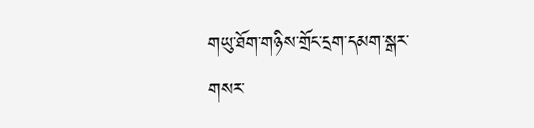གཡུ་ཐོག་གཉིས་གྲོང་དྲག་དམག་སྒར་གསར་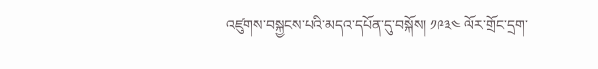འཛུགས་བསྐྱངས་པའི་མདའ་དཔོན་དུ་བསྐོས། ༡༩༣༤ ལོར་གྲོང་དྲག་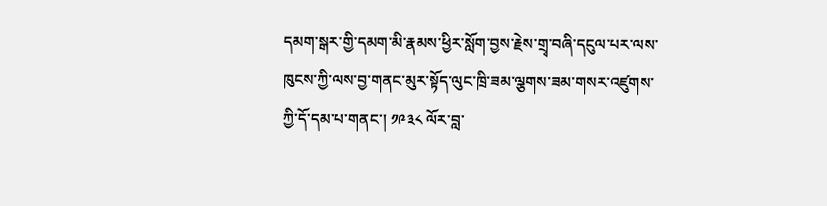དམག་སྒར་གྱི་དམག་མི་རྣམས་ཕྱིར་སློག་བྱས་རྗེས་གྲྭ་བཞི་དངུལ་པར་ལས་ཁུངས་ཀྱི་ལས་བྱ་གནང་མུར་སྟོད་ལུང་ཁྲི་ཟམ་ལྕགས་ཟམ་གསར་འཛུགས་ཀྱི་དོ་དམ་པ་གནང་། ༡༩༣༨ ལོར་བླ་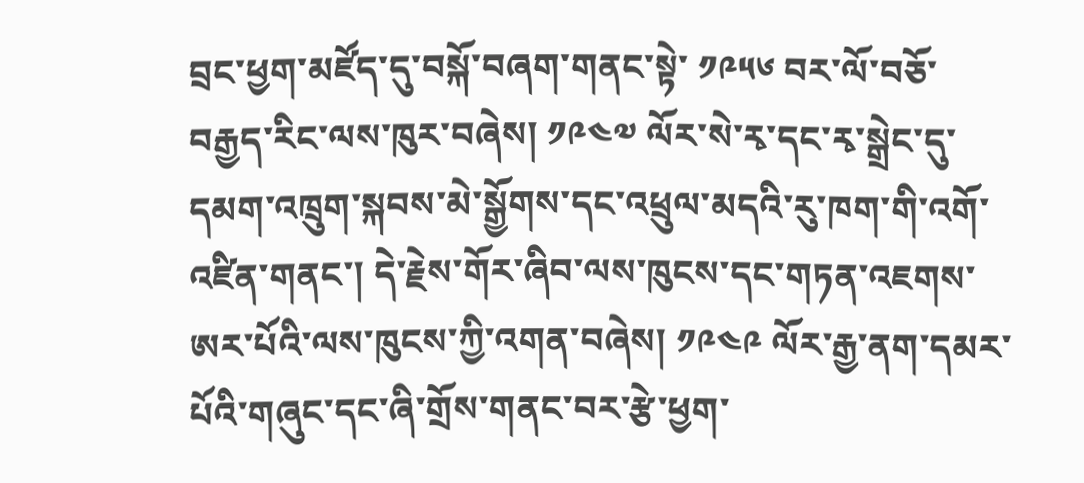བྲང་ཕྱག་མཛོད་དུ་བསྐོ་བཞག་གནང་སྟེ་ ༡༩༥༦ བར་ལོ་བཅོ་བརྒྱད་རིང་ལས་ཁུར་བཞེས། ༡༩༤༧ ལོར་སེ་རྭ་དང་རྭ་སྒྲེང་དུ་དམག་འཁྲུག་སྐབས་མེ་སྒྱོགས་དང་འཕྲུལ་མདའི་རུ་ཁག་གི་འགོ་འཛིན་གནང་། དེ་རྗེས་གོར་ཞིབ་ལས་ཁུངས་དང་གཏན་འཇགས་ཨར་པོའི་ལས་ཁུངས་ཀྱི་འགན་བཞེས། ༡༩༤༩ ལོར་རྒྱ་ནག་དམར་པོའི་གཞུང་དང་ཞི་གྲོས་གནང་བར་རྩེ་ཕྱག་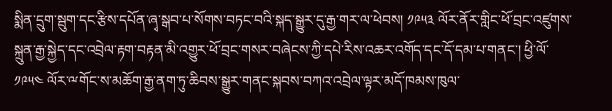སྨིན་དྲུག་སྦུག་དང་རྩིས་དཔོན་ཞྭ་སྒབ་པ་སོགས་བཏང་བའི་སྐད་སྒྱུར་དུ་རྒྱ་གར་ལ་ཕེབས། ༡༩༥༣ ལོར་ནོར་གླིང་ཕོ་བྲང་འཛུགས་སྐྲུན་རྒྱ་སྐྱེད་དང་འབྲེལ་རྟག་བརྟན་མི་འགྱུར་ཕོ་བྲང་གསར་བཞེངས་ཀྱི་དཔེ་རིས་འཆར་འགོད་དང་དོ་དམ་པ་གནང་། ཕྱི་ལོ་ ༡༩༥༤ ལོར་ྋགོང་ས་མཆོག་རྒྱ་ནག་ཏུ་ཆིབས་སྒྱུར་གནང་སྐབས་བཀའ་འབྲེལ་ལྟར་མདོ་ཁམས་ཁུལ་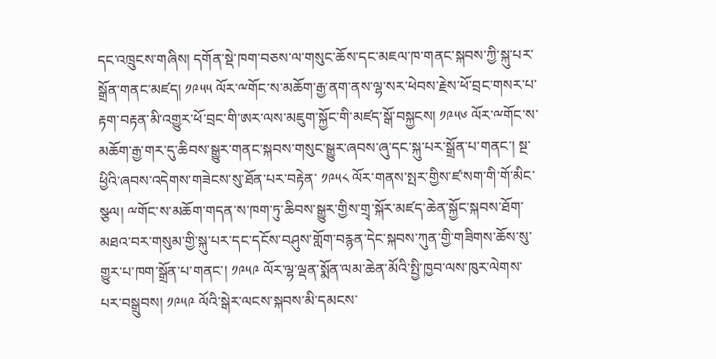དང་འཁྲུངས་གཞིས། དགོན་སྡེ་ཁག་བཅས་ལ་གསུང་ཆོས་དང་མཇལ་ཁ་གནང་སྐབས་ཀྱི་སྐུ་པར་སྒྲོན་གནང་མཛད། ༡༩༥༥ ལོར་ྋགོང་ས་མཆོག་རྒྱ་ནག་ནས་ལྷ་སར་ཕེབས་རྗེས་ཕོ་བྲང་གསར་པ་རྟག་བརྟན་མི་འགྱུར་ཕོ་བྲང་གི་ཨར་ལས་མཇུག་སྐྱོང་གི་མཛད་སྒོ་བསྐྱངས། ༡༩༥༦ ལོར་ྋགོང་ས་མཆོག་རྒྱ་གར་དུ་ཆིབས་སྒྱུར་གནང་སྐབས་གསུང་སྒྱུར་ཞབས་ཞུ་དང་སྐུ་པར་སྒྲོན་པ་གནང་། སྔ་ཕྱིའི་ཞབས་འདེགས་གཟེངས་སུ་ཐོན་པར་བརྟེན་ ༡༩༥༨ ལོར་གནས་སྤར་གྱིས་ཛ་སག་གི་གོ་མིང་སྩལ། ྋགོང་ས་མཆོག་གདན་ས་ཁག་ཏུ་ཆིབས་སྒྱུར་གྱིས་གྲྭ་སྐོར་མཛད་ཆེན་སྐྱོང་སྐབས་ཐོག་མཐའ་བར་གསུམ་གྱི་སྐུ་པར་དང་དངོས་བཤུས་གློག་བརྙན་དེང་སྐབས་ཀུན་གྱི་གཟིགས་ཆོས་སུ་གྱུར་པ་ཁག་སྒྲོན་པ་གནང་། ༡༩༥༩ ལོར་ལྷ་ལྡན་སྨོན་ལམ་ཆེན་མོའི་སྤྱི་ཁྱབ་ལས་ཁུར་ལེགས་པར་བསྒྲུབས། ༡༩༥༩ ལོའི་སྒེར་ལངས་སྐབས་མི་དམངས་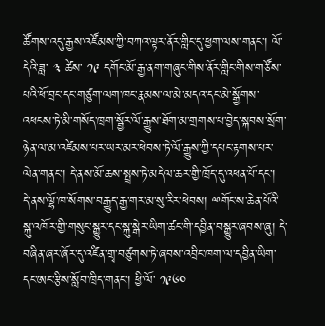ཚོགས་འདུ་རྒྱས་འཛོམས་ཀྱི་བཀའ་ལྟར་ནོར་གླིང་དུ་ཕྱག་ལས་གནང་། ལོ་དེའི་ཟླ་ ༣ ཚེས་ ༡༩ དགོང་མོ་རྒྱ་ནག་གཞུང་གིས་ནོར་གླིང་གིས་གཙོས་པའི་ཕོ་བྲང་དང་གཙུག་ལག་ཁང་རྣམས་ལ་མེ་མདའ་དང་མེ་སྒྱོགས་འཕངས་ཏེ་མི་གསོད་ཁྲག་སྦྱོར་ལོ་རྒྱུས་ཐོག་མ་གྲགས་པ་བྱེད་སྐབས་སྲོག་ཉེན་ལ་མ་འཛེམས་པར་ཡར་མར་ཕེབས་ཏེ་ལོ་རྒྱུས་ཀྱི་དཔང་རྟགས་པར་ལེན་གནང་། དེ་ནས་མོ་ཆས་སྤྲས་ཏེ་མདེལ་ཆར་གྱི་ཁྲོད་དུ་འཕན་པོ་དང་། དེ་ནས་ལྷོ་ཁ་སོགས་བརྒྱུད་རྒྱ་གར་མ་སུ་རིར་ཕེབས། ྋགོང་ས་ཆེན་པོའི་སྐུ་འཁོར་གྱི་གསུང་སྒྱུར་དང་སྐུ་སྒེར་ཡིག་ཚང་གི་དབྱིན་བསྒྱུར་ཞབས་ཞུ། དེ་བཞིན་ཞར་ཞོར་དུ་འཛིན་གྲྭ་བཙུགས་ཏེ་ཞབས་འབྲིང་ཁག་ལ་དབྱིན་ཡིག་དང་ཨང་རྩིས་སློབ་ཁྲིད་གནང་། ཕྱི་ལོ་ ༡༩༦༠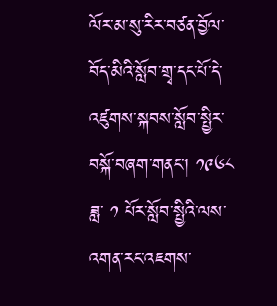ལོར་མ་སུ་རིར་བཙན་བྱོལ་བོད་མིའི་སློབ་གྲྭ་དང་པོ་དེ་འཛུགས་སྐབས་སློབ་སྤྱིར་བསྐོ་བཞག་གནང་། ༡༩༦༨ ཟླ་ ༡ པོར་སློབ་སྤྱིའི་ལས་འགན་རང་འཇགས་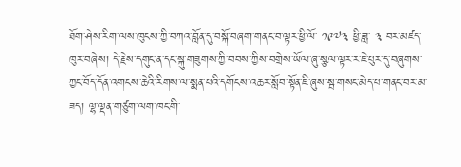ཐོག་ཤེས་རིག་ལས་ཁུངས་ཀྱི་བཀའ་བློན་དུ་བསྐོ་བཞག་གནང་བ་ལྟར་ཕྱི་ལོ་ ༡༩༧༣ ཕྱི་ཟླ་ ༣ བར་མཛད་ཁུར་བཞེས། དེ་རྗེས་དགུང་ན་དང་སྐུ་གཟུགས་ཀྱི་བབས་ཀྱིས་བགྲེས་ཡོལ་ཞུ་སྩལ་ལྟར་ར་ཇེ་པུར་དུ་བཞུགས་ཀྱང་བོད་དོན་འགངས་ཆེའི་རིགས་ལ་སྨན་པའི་དགོངས་འཆར་སློབ་སྟོན་ཇི་ཞུས་སྦ་གསང་མེད་པ་གནང་བར་མ་ཟད། ལྷ་ལྡན་གཙུག་ལག་ཁང་གི་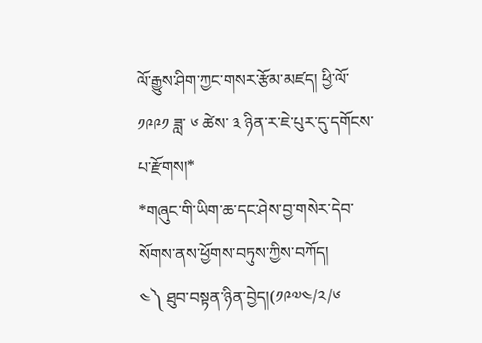ལོ་རྒྱུས་ཤིག་ཀྱང་གསར་རྩོམ་མཛད། ཕྱི་ལོ་ ༡༩༩༡ ཟླ་ ༦ ཚེས་ ༣ ཉིན་ར་ཇེ་པུར་དུ་དགོངས་པ་རྫོགས།*
*གཞུང་གི་ཡིག་ཆ་དང་ཤེས་བྱ་གསེར་དེབ་སོགས་ནས་ཕྱོགས་བཏུས་ཀྱིས་བཀོད།
༤༽ ཐུབ་བསྟན་ཉིན་བྱེད།(༡༩༧༤/༢/༦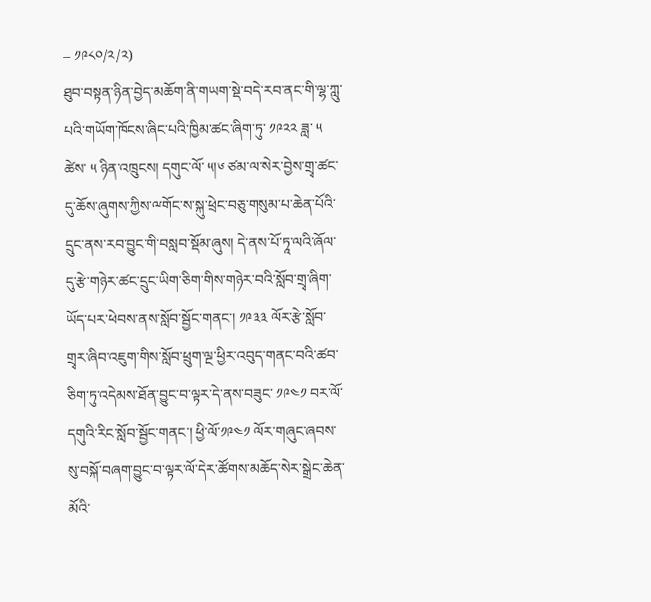– ༡༩༨༠/༢/༢)
ཐུབ་བསྟན་ཉིན་བྱེད་མཆོག་ནི་གཡག་སྡེ་བདེ་རབ་ནང་གི་ལྷ་ཀླུ་པའི་གཡོག་ཁོངས་ཞིང་པའི་ཁྱིམ་ཚང་ཞིག་ཏུ་ ༡༩༢༢ ཟླ་ ༥ ཚེས་ ༥ ཉིན་འཁྲུངས། དགུང་ལོ་ ༥།༦ ཙམ་ལ་སེར་བྱེས་གྲྭ་ཚང་དུ་ཆོས་ཞུགས་ཀྱིས་ྋགོང་ས་སྐུ་ཕྲེང་བཅུ་གསུམ་པ་ཆེན་པོའི་དྲུང་ནས་རབ་བྱུང་གི་བསླབ་སྡོམ་ཞུས། དེ་ནས་པོ་ཏཱ་ལའི་ཞོལ་དུ་རྩེ་གཉེར་ཚང་དྲུང་ཡིག་ཅིག་གིས་གཉེར་བའི་སློབ་གྲྭ་ཞིག་ཡོད་པར་ཕེབས་ནས་སློབ་སྦྱོང་གནང་། ༡༩༣༣ ལོར་རྩེ་སློབ་གྲྭར་ཞིབ་འཇུག་གིས་སློབ་ཕྲུག་ལྔ་ཕྱིར་འབུད་གནང་བའི་ཚབ་ཅིག་ཏུ་འདེམས་ཐོན་བྱུང་བ་ལྟར་དེ་ནས་བཟུང་ ༡༩༤༡ བར་ལོ་དགུའི་རིང་སློབ་སྦྱོང་གནང་། ཕྱི་ལོ་༡༩༤༡ ལོར་གཞུང་ཞབས་སུ་བསྐོ་བཞག་བྱུང་བ་ལྟར་ལོ་དེར་ཚོགས་མཆོད་སེར་སྒྲེང་ཆེན་མོའི་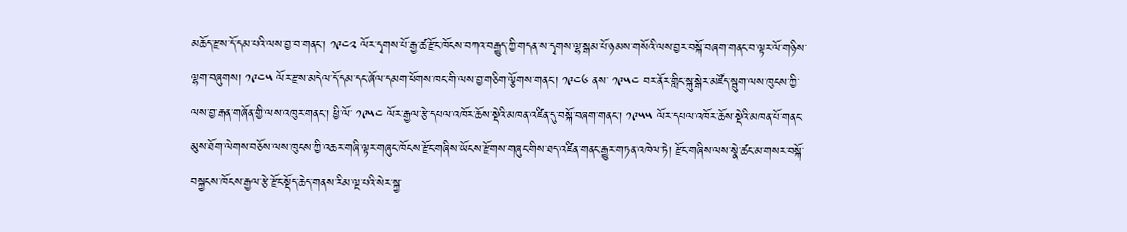མཆོད་རྫས་དོ་དམ་པའི་ལས་བྱ་བ་གནང་། ༡༩༤༢ ལོར་དྭགས་པོ་རྒྱ་ཚ་རྫོང་ཁོངས་བཀའ་བརྒྱུད་ཀྱི་གདན་ས་དྭགས་ལྷ་སྒམ་པོ་ཉམས་གསོའི་ལས་བྱར་བསྐོ་བཞག་གནང་བ་ལྟར་ལོ་གཉིས་ལྷག་བཞུགས། ༡༩༤༥ ལོར་རྫས་མདེལ་དོ་དམ་དང་ཞོལ་དམག་ཕོགས་ཁང་གི་ལས་བྱ་གཅིག་ལྕོགས་གནང་། ༡༩༤༦ ནས་ ༡༩༥༤ བར་ནོར་གླིང་སྐུ་སྒེར་མཛོད་སྦུག་ལས་ཁུངས་ཀྱི་ལས་བྱ་རྒན་གཞོན་གྱི་ལས་འཁུར་གནང་། ཕྱི་ལོ་ ༡༩༥༤ ལོར་རྒྱལ་རྩེ་དཔལ་འཁོར་ཆོས་སྡེའི་མཁན་འཛིན་དུ་བསྐོ་བཞག་གནང་། ༡༩༥༥ ལོར་དཔལ་འཁོར་ཆོས་སྡེའི་མཁན་པོ་གནང་མུས་ཐོག་ལེགས་བཅོས་ལས་ཁུངས་ཀྱི་འཆར་གཞི་ལྟར་གཞུང་ཁོངས་རྫོང་གཞིས་ཡོངས་རྫོགས་གཞུང་གིས་ཐད་འཛིན་གནང་རྒྱུར་གཏན་འཁེལ་ཏེ། རྫོང་གཞིས་ལས་སྣེ་ཚང་མ་གསར་བསྐོ་བསྐྱངས་ཁོངས་རྒྱལ་རྩེ་རྫོང་སྡོད་ཆེད་གནས་རིམ་ལྔ་པའི་སེར་སྐྱ་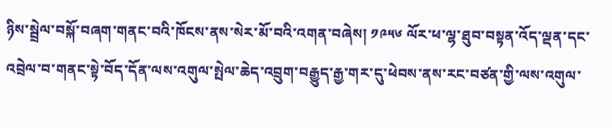ཉིས་སྦྲེལ་བསྐོ་བཞག་གནང་བའི་ཁོངས་ནས་སེར་མོ་བའི་འགན་བཞེས། ༡༩༥༦ ལོར་ཕ་ལྷ་ཐུབ་བསྟན་འོད་ལྡན་དང་འབྲེལ་བ་གནང་སྟེ་བོད་དོན་ལས་འགུལ་སྤེལ་ཆེད་འབྲུག་བརྒྱུད་རྒྱ་གར་དུ་ཕེབས་ནས་རང་བཙན་གྱི་ལས་འགུལ་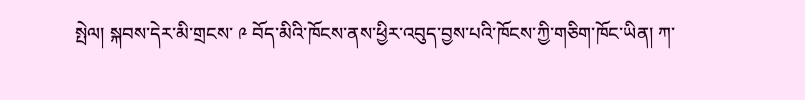སྤེལ། སྐབས་དེར་མི་གྲངས་ ༩ བོད་མིའི་ཁོངས་ནས་ཕྱིར་འབུད་བྱས་པའི་ཁོངས་ཀྱི་གཅིག་ཁོང་ཡིན། ཀ་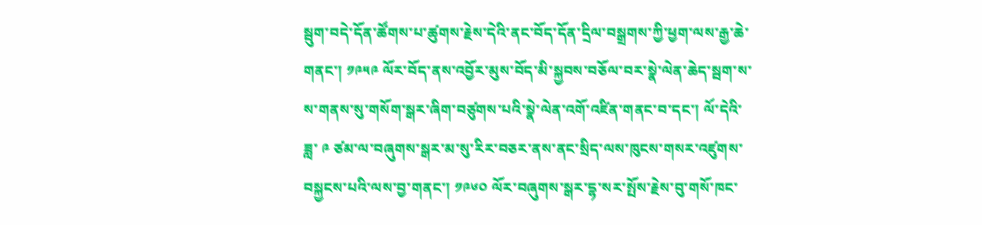སྦུག་བདེ་དོན་ཚོགས་པ་ཚུགས་རྗེས་དེའི་ནང་བོད་དོན་དྲིལ་བསྒྲགས་ཀྱི་ཕྱག་ལས་རྒྱ་ཆེ་གནང་། ༡༩༥༩ ལོར་བོད་ནས་འབྱོར་མུས་བོད་མི་སྐྱབས་བཅོལ་བར་སྣེ་ལེན་ཆེད་སྦག་ས་ས་གནས་སུ་གསོག་སྒར་ཞིག་བཙུགས་པའི་སྣེ་ལེན་འགོ་འཛིན་གནང་བ་དང་། ལོ་དེའི་ཟླ་ ༩ ཙམ་ལ་བཞུགས་སྒར་མ་སུ་རིར་བཅར་ནས་ནང་སྲིད་ལས་ཁུངས་གསར་འཛུགས་བསྐྱངས་པའི་ལས་བྱ་གནང་། ༡༩༦༠ ལོར་བཞུགས་སྒར་དྷ་སར་སྤོས་རྗེས་བུ་གསོ་ཁང་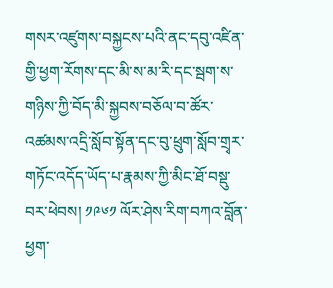གསར་འཛུགས་བསྐྱངས་པའི་ནང་དབུ་འཛིན་གྱི་ཕྱག་རོགས་དང་མི་ས་མ་རི་དང་སྦག་ས་གཉིས་ཀྱི་བོད་མི་སྐྱབས་བཅོལ་བ་ཚོར་འཚམས་འདྲི་སློབ་སྟོན་དང་བུ་ཕྲུག་སློབ་གྲྭར་གཏོང་འདོད་ཡོད་པ་རྣམས་ཀྱི་མིང་ཐོ་བསྡུ་བར་ཕེབས། ༡༩༦༡ ལོར་ཤེས་རིག་བཀའ་བློན་ཕྱག་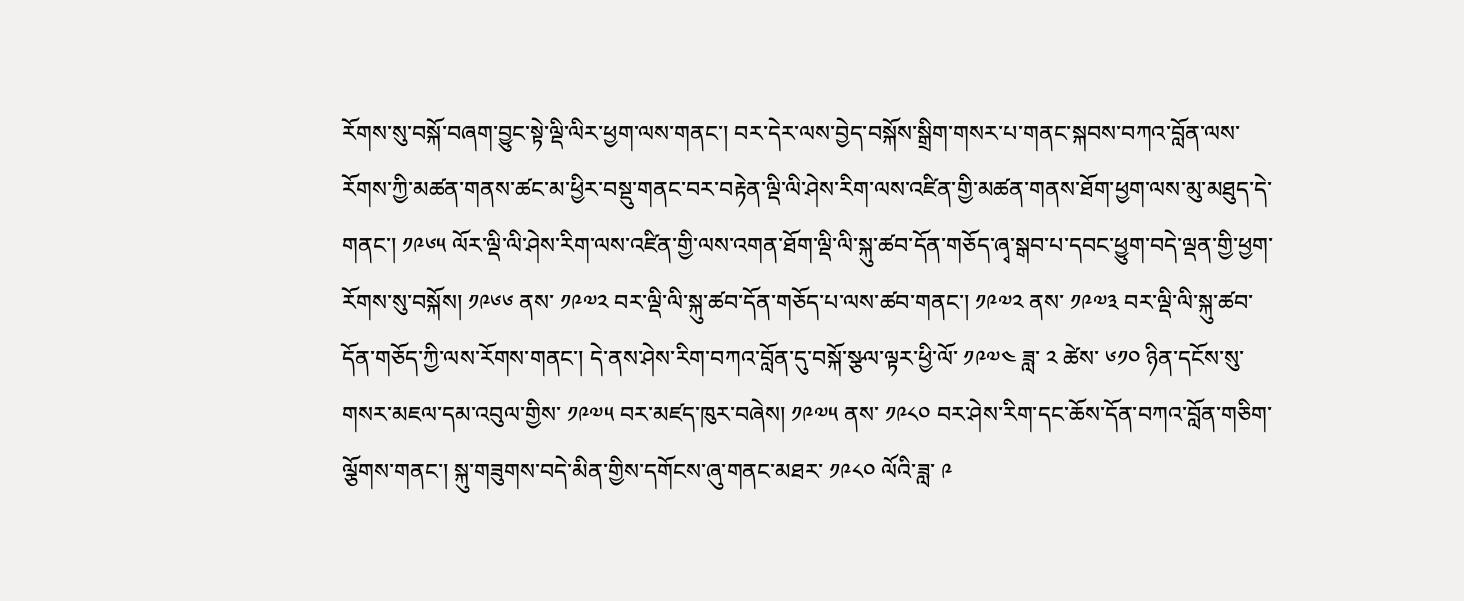རོགས་སུ་བསྐོ་བཞག་བྱུང་སྟེ་ལྡི་ལིར་ཕྱག་ལས་གནང་། བར་དེར་ལས་བྱེད་བསྐོས་སྒྲིག་གསར་པ་གནང་སྐབས་བཀའ་བློན་ལས་རོགས་ཀྱི་མཚན་གནས་ཚང་མ་ཕྱིར་བསྡུ་གནང་བར་བརྟེན་ལྡི་ལི་ཤེས་རིག་ལས་འཛིན་གྱི་མཚན་གནས་ཐོག་ཕྱག་ལས་མུ་མཐུད་དེ་གནང་། ༡༩༦༥ ལོར་ལྡི་ལི་ཤེས་རིག་ལས་འཛིན་གྱི་ལས་འགན་ཐོག་ལྡི་ལི་སྐུ་ཚབ་དོན་གཅོད་ཞྭ་སྒབ་པ་དབང་ཕྱུག་བདེ་ལྡན་གྱི་ཕྱག་རོགས་སུ་བསྐོས། ༡༩༦༦ ནས་ ༡༩༧༢ བར་ལྡི་ལི་སྐུ་ཚབ་དོན་གཅོད་པ་ལས་ཚབ་གནང་། ༡༩༧༢ ནས་ ༡༩༧༣ བར་ལྡི་ལི་སྐུ་ཚབ་དོན་གཅོད་ཀྱི་ལས་རོགས་གནང་། དེ་ནས་ཤེས་རིག་བཀའ་བློན་དུ་བསྐོ་སྩལ་ལྟར་ཕྱི་ལོ་ ༡༩༧༤ ཟླ་ ༢ ཚེས་ ༦༡༠ ཉིན་དངོས་སུ་གསར་མཇལ་དམ་འབུལ་གྱིས་ ༡༩༧༥ བར་མཛད་ཁུར་བཞེས། ༡༩༧༥ ནས་ ༡༩༨༠ བར་ཤེས་རིག་དང་ཆོས་དོན་བཀའ་བློན་གཅིག་ལྕོགས་གནང་། སྐུ་གཟུགས་བདེ་མིན་གྱིས་དགོངས་ཞུ་གནང་མཐར་ ༡༩༨༠ ལོའི་ཟླ་ ༩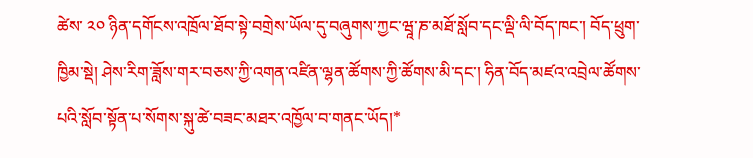ཚེས་ ༢༠ ཉིན་དགོངས་འཁྲོལ་ཐོབ་སྟེ་བགྲེས་ཡོལ་དུ་བཞུགས་ཀྱང་ཝཱ་ཎ་མཐོ་སློབ་དང་ལྡི་ལི་བོད་ཁང་། བོད་ཕྲུག་ཁྱིམ་སྡེ། ཤེས་རིག་ཟློས་གར་བཅས་ཀྱི་འགན་འཛིན་ལྷན་ཚོགས་ཀྱི་ཚོགས་མི་དང་། ཧིན་བོད་མཛའ་འབྲེལ་ཚོགས་པའི་སློབ་སྟོན་པ་སོགས་སྐུ་ཚེ་བཟང་མཐར་འཁྱོལ་བ་གནང་ཡོད།*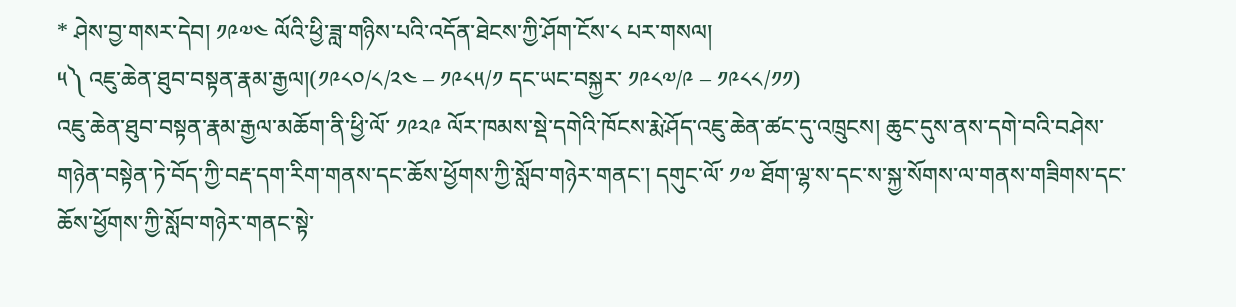* ཤེས་བྱ་གསར་དེབ། ༡༩༧༤ ལོའི་ཕྱི་ཟླ་གཉིས་པའི་འདོན་ཐེངས་ཀྱི་ཤོག་ངོས་༨ པར་གསལ།
༥༽ འཇུ་ཆེན་ཐུབ་བསྟན་རྣམ་རྒྱལ།(༡༩༨༠/༨/༢༤ – ༡༩༨༥/༡ དང་ཡང་བསྐྱར་ ༡༩༨༧/༩ – ༡༩༨༨/༡༡)
འཇུ་ཆེན་ཐུབ་བསྟན་རྣམ་རྒྱལ་མཆོག་ནི་ཕྱི་ལོ་ ༡༩༢༩ ལོར་ཁམས་སྡེ་དགེའི་ཁོངས་རྨེ་ཤོད་འཇུ་ཆེན་ཚང་དུ་འཁྲུངས། ཆུང་དུས་ནས་དགེ་བའི་བཤེས་གཉེན་བསྟེན་ཏེ་བོད་ཀྱི་བརྡ་དག་རིག་གནས་དང་ཆོས་ཕྱོགས་ཀྱི་སློབ་གཉེར་གནང་། དགུང་ལོ་ ༡༧ ཐོག་ལྷ་ས་དང་ས་སྐྱ་སོགས་ལ་གནས་གཟིགས་དང་ཆོས་ཕྱོགས་ཀྱི་སློབ་གཉེར་གནང་སྟེ་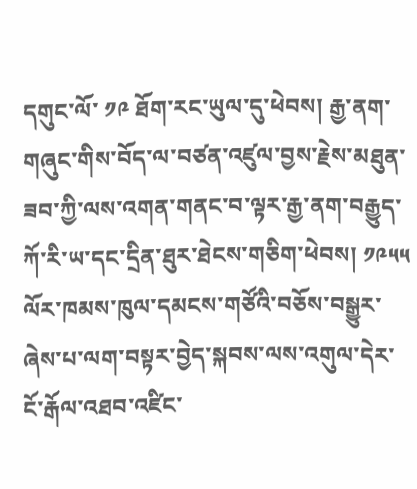དགུང་ལོ་ ༡༩ ཐོག་རང་ཡུལ་དུ་ཕེབས། རྒྱ་ནག་གཞུང་གིས་བོད་ལ་བཙན་འཛུལ་བྱས་རྗེས་མཐུན་ཟབ་ཀྱི་ལས་འགན་གནང་བ་ལྟར་རྒྱ་ནག་བརྒྱུད་ཀོ་རི་ཡ་དང་དྲིན་ཐུར་ཐེངས་གཅིག་ཕེབས། ༡༩༥༥ ལོར་ཁམས་ཁུལ་དམངས་གཙོའི་བཅོས་བསྒྱུར་ཞེས་པ་ལག་བསྟར་བྱེད་སྐབས་ལས་འགུལ་དེར་ངོ་རྒོལ་འཐབ་འཛིང་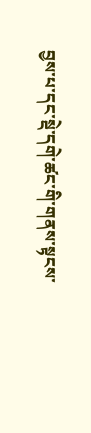བྱས་པ་དང་སྡེ་དགེ་ཚང་གི་གནས་སྟངས་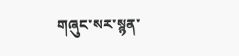གཞུང་སར་སྙན་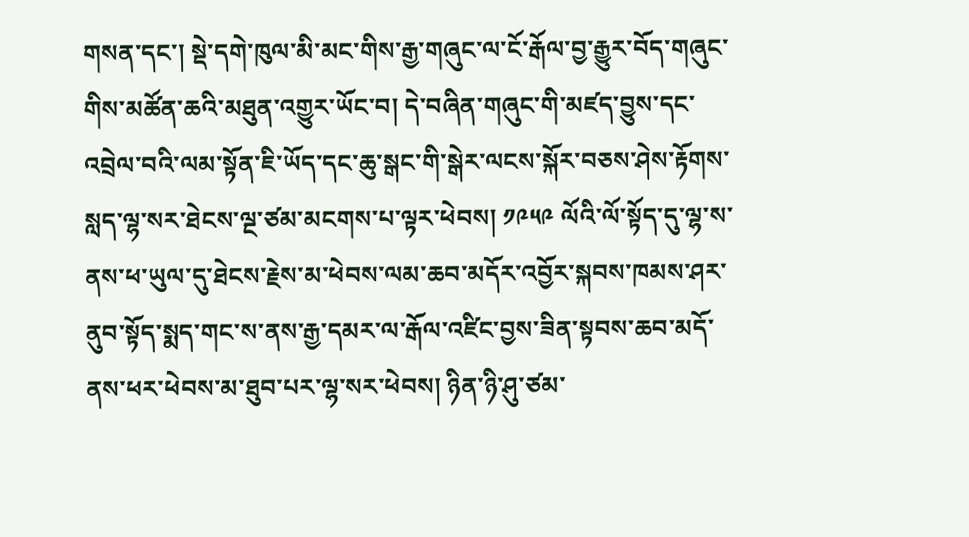གསན་དང་། སྡེ་དགེ་ཁུལ་མི་མང་གིས་རྒྱ་གཞུང་ལ་ངོ་རྒོལ་བྱ་རྒྱུར་བོད་གཞུང་གིས་མཚོན་ཆའི་མཐུན་འགྱུར་ཡོང་བ། དེ་བཞིན་གཞུང་གི་མཛད་བྱུས་དང་འབྲེལ་བའི་ལམ་སྟོན་ཇི་ཡོད་དང་ཆུ་སྒང་གི་སྒེར་ལངས་སྐོར་བཅས་ཤེས་རྟོགས་སླད་ལྷ་སར་ཐེངས་ལྔ་ཙམ་མངགས་པ་ལྟར་ཕེབས། ༡༩༥༩ ལོའི་ལོ་སྟོད་དུ་ལྷ་ས་ནས་ཕ་ཡུལ་དུ་ཐེངས་རྗེས་མ་ཕེབས་ལམ་ཆབ་མདོར་འབྱོར་སྐབས་ཁམས་ཤར་ནུབ་སྟོད་སྨད་གང་ས་ནས་རྒྱ་དམར་ལ་རྒོལ་འཛིང་བྱས་ཟིན་སྟབས་ཆབ་མདོ་ནས་ཕར་ཕེབས་མ་ཐུབ་པར་ལྷ་སར་ཕེབས། ཉིན་ཉི་ཤུ་ཙམ་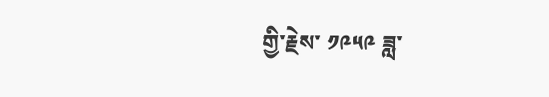གྱི་རྗེས་ ༡༩༥༩ ཟླ་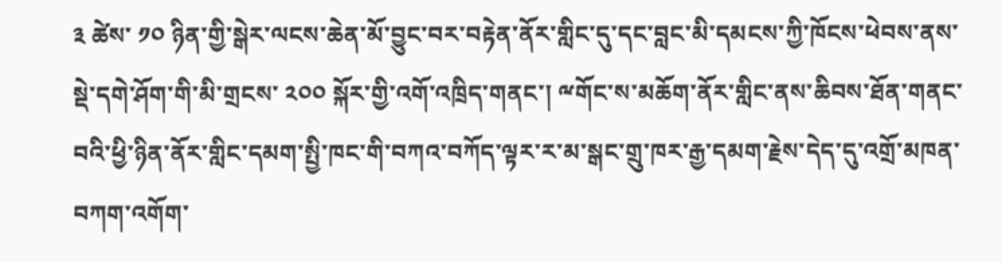༣ ཚེས་ ༡༠ ཉིན་གྱི་སྒེར་ལངས་ཆེན་མོ་བྱུང་བར་བརྟེན་ནོར་གླིང་དུ་དང་བླང་མི་དམངས་ཀྱི་ཁོངས་ཕེབས་ནས་སྡེ་དགེ་ཤོག་གི་མི་གྲངས་ ༢༠༠ སྐོར་གྱི་འགོ་འཁྲིད་གནང་། ྋགོང་ས་མཆོག་ནོར་གླིང་ནས་ཆིབས་ཐོན་གནང་བའི་ཕྱི་ཉིན་ནོར་གླིང་དམག་སྤྱི་ཁང་གི་བཀའ་བཀོད་ལྟར་ར་མ་སྒང་གྲུ་ཁར་རྒྱ་དམག་རྗེས་དེད་དུ་འགྲོ་མཁན་བཀག་འགོག་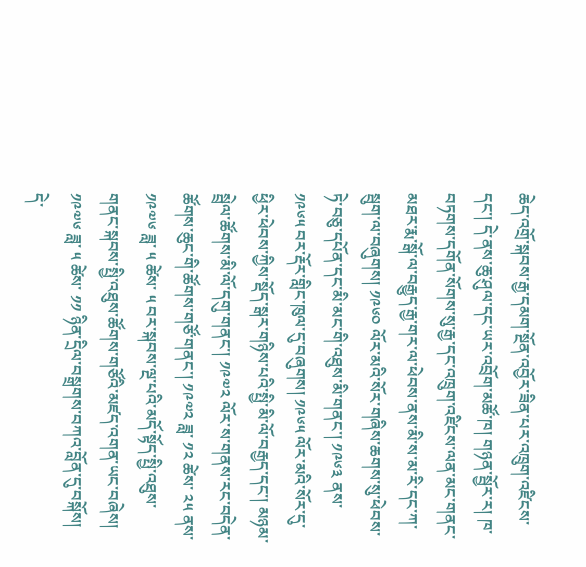ཆེད་འགྲོ་སྐབས་རྒྱ་དམག་སྔོན་འབྱོར་ཟིན་པར་འཁྲུག་འཛིངས་དང་། དེ་ནས་ཆུ་ཤུལ་དང་ཡར་འབྲོག་མཚོ་ཁ། གཉན་སྦྱོར་ར། ཁ་བཏགས་དགོན་སོགས་སུ་རྒྱ་དང་འཁྲུག་འཛིངས་ལན་མང་གནང་མཐར་རྨ་སྒོ་ལ་བརྒྱུད་རྒྱ་གར་ལ་ཕེབས་ནས་མི་ས་མ་རི་དང་ཀ་སྦུག་ལ་བཞུགས། ༡༩༦༠ ལོར་མའི་སོར་གཞིས་ཆགས་སུ་ཕེབས་ཏེ་བཅུ་དཔོན་དང་མི་མང་གི་འཐུས་མི་གནང་། ༡༩༦༣ ནས་ ༡༩༦༥ བར་རྡོར་གླིང་ཁུལ་དུ་བཞུགས། ༡༩༦༥ ལོར་མའི་སོར་དུ་ཕྱིར་ཕེབས་ཀྱིས་སྡོད་སྒར་གཉིས་པའི་སྤྱི་མི་ལོ་བརྒྱད་དང་། མཉམ་སྦྲེལ་ཚོགས་མི་ལོ་དགུ་གནང་། ༡༩༧༢ ལོར་ས་གནས་རང་བདེན་ཚོགས་ཆུང་གི་ཚོགས་གཙོ་གནང་། ༡༩༧༢ ཟླ་ ༡༢ ཚེས་ ༢༥ ནས་ ༡༩༧༦ ཟླ་ ༥ ཚེས་ ༥ བར་སྐབས་ལྔ་པའི་མདོ་སྟོད་སྤྱི་འཐུས་གནང་སྐབས་སྤྱི་འཐུས་ཚོགས་གཙོའི་མཛད་འགན་ཡང་བཞེས། ༡༩༧༦ ཟླ་ ༥ ཚེས་ ༡༡ ཉིན་དྲིལ་བསྒྲགས་བཀའ་བློན་དུ་བསྐོས། དེ་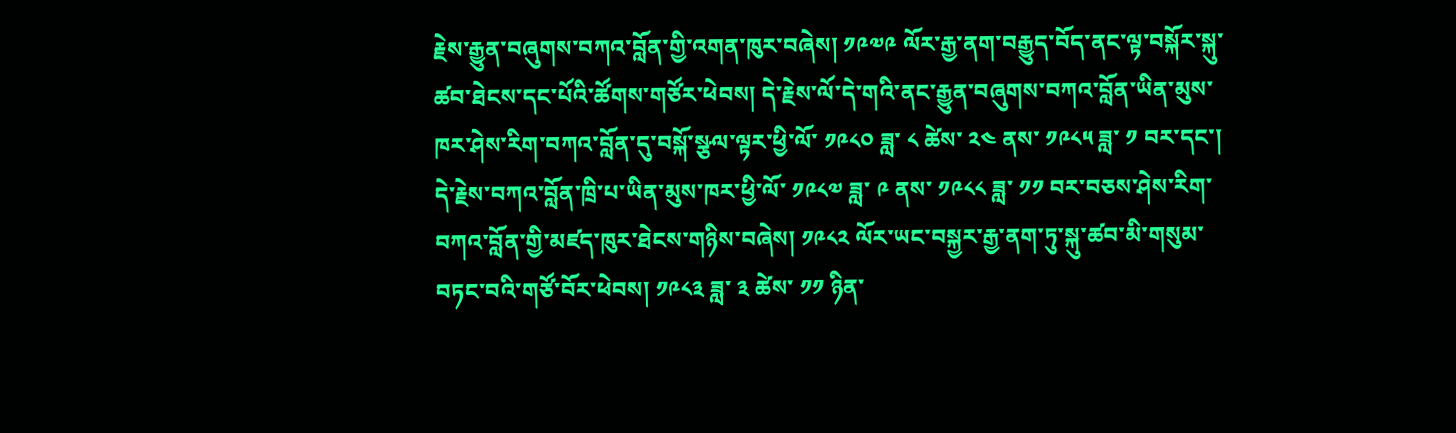རྗེས་རྒྱུན་བཞུགས་བཀའ་བློན་གྱི་འགན་ཁུར་བཞེས། ༡༩༧༩ ལོར་རྒྱ་ནག་བརྒྱུད་བོད་ནང་ལྟ་བསྐོར་སྐུ་ཚབ་ཐེངས་དང་པོའི་ཚོགས་གཙོར་ཕེབས། དེ་རྗེས་ལོ་དེ་གའི་ནང་རྒྱུན་བཞུགས་བཀའ་བློན་ཡིན་མུས་ཁར་ཤེས་རིག་བཀའ་བློན་དུ་བསྐོ་སྩལ་ལྟར་ཕྱི་ལོ་ ༡༩༨༠ ཟླ་ ༨ ཚེས་ ༢༤ ནས་ ༡༩༨༥ ཟླ་ ༡ བར་དང་། དེ་རྗེས་བཀའ་བློན་ཁྲི་པ་ཡིན་མུས་ཁར་ཕྱི་ལོ་ ༡༩༨༧ ཟླ་ ༩ ནས་ ༡༩༨༨ ཟླ་ ༡༡ བར་བཅས་ཤེས་རིག་བཀའ་བློན་གྱི་མཛད་ཁུར་ཐེངས་གཉིས་བཞེས། ༡༩༨༢ ལོར་ཡང་བསྐྱར་རྒྱ་ནག་ཏུ་སྐུ་ཚབ་མི་གསུམ་བཏང་བའི་གཙོ་བོར་ཕེབས། ༡༩༨༣ ཟླ་ ༣ ཚེས་ ༡༡ ཉིན་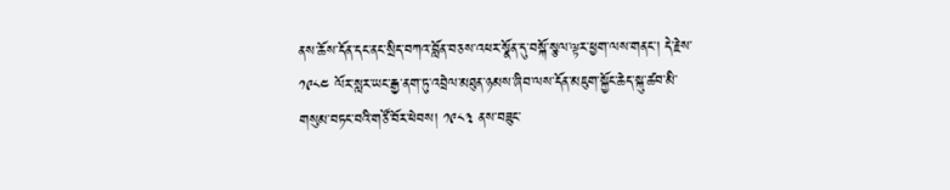ནས་ཆོས་དོན་དང་ནང་སྲིད་བཀའ་བློན་བཅས་འཕར་སྣོན་དུ་བསྐོ་སྩལ་ལྟར་ཕྱག་ལས་གནང་། དེ་རྗེས་ ༡༩༨༤ ལོར་སླར་ཡང་རྒྱ་ནག་ཏུ་འབྲེལ་མཐུན་ཉམས་ཞིབ་ལས་དོན་མཇུག་སྐྱོང་ཆེད་སྐུ་ཚབ་མི་གསུམ་བཏང་བའི་གཙོ་བོར་ཕེབས། ༡༩༨༣ ནས་བཟུང་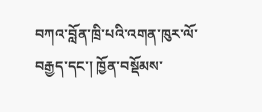བཀའ་བློན་ཁྲི་པའི་འགན་ཁུར་ལོ་བརྒྱད་དང་། ཁྱོན་བསྡོམས་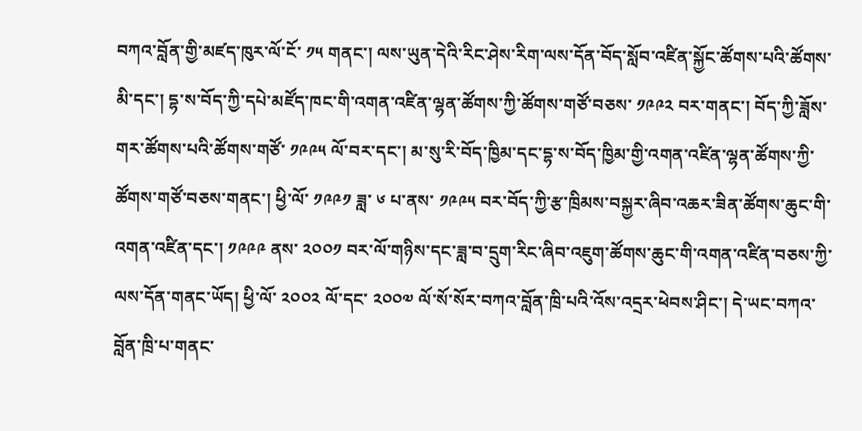བཀའ་བློན་གྱི་མཛད་ཁུར་ལོ་ངོ་ ༡༥ གནང་། ལས་ཡུན་དེའི་རིང་ཤེས་རིག་ལས་དོན་བོད་སློབ་འཛིན་སྐྱོང་ཚོགས་པའི་ཚོགས་མི་དང་། དྷ་ས་བོད་ཀྱི་དཔེ་མཛོད་ཁང་གི་འགན་འཛིན་ལྷན་ཚོགས་ཀྱི་ཚོགས་གཙོ་བཅས་ ༡༩༩༢ བར་གནང་། བོད་ཀྱི་ཟློས་གར་ཚོགས་པའི་ཚོགས་གཙོ་ ༡༩༩༥ ལོ་བར་དང་། མ་སུ་རི་བོད་ཁྱིམ་དང་དྷ་ས་བོད་ཁྱིམ་གྱི་འགན་འཛིན་ལྷན་ཚོགས་ཀྱི་ཚོགས་གཙོ་བཅས་གནང་། ཕྱི་ལོ་ ༡༩༩༡ ཟླ་ ༦ པ་ནས་ ༡༩༩༥ བར་བོད་ཀྱི་རྩ་ཁྲིམས་བསྐྱར་ཞིབ་འཆར་ཟིན་ཚོགས་ཆུང་གི་འགན་འཛིན་དང་། ༡༩༩༩ ནས་ ༢༠༠༡ བར་ལོ་གཉིས་དང་ཟླ་བ་དྲུག་རིང་ཞིབ་འཇུག་ཚོགས་ཆུང་གི་འགན་འཛིན་བཅས་ཀྱི་ལས་དོན་གནང་ཡོད། ཕྱི་ལོ་ ༢༠༠༢ ལོ་དང་ ༢༠༠༧ ལོ་སོ་སོར་བཀའ་བློན་ཁྲི་པའི་འོས་འདྲར་ཕེབས་ཤིང་། དེ་ཡང་བཀའ་བློན་ཁྲི་པ་གནང་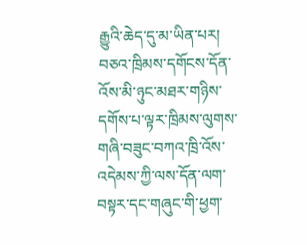རྒྱུའི་ཆེད་དུ་མ་ཡིན་པར། བཅའ་ཁྲིམས་དགོངས་དོན་འོས་མི་ཉུང་མཐར་གཉིས་དགོས་པ་ལྟར་ཁྲིམས་ལུགས་གཞི་བཟུང་བཀའ་ཁྲི་འོས་འདེམས་ཀྱི་ལས་དོན་ལག་བསྟར་དང་གཞུང་གི་ཕྱག་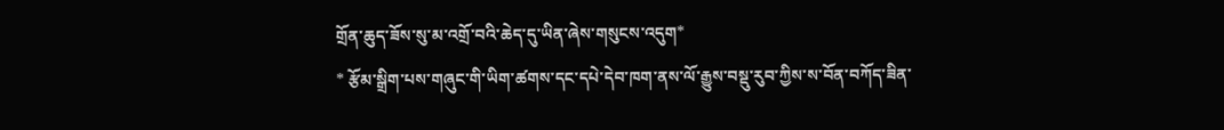གྲོན་ཆུད་ཟོས་སུ་མ་འགྲོ་བའི་ཆེད་དུ་ཡིན་ཞེས་གསུངས་འདུག*
* རྩོམ་སྒྲིག་པས་གཞུང་གི་ཡིག་ཚགས་དང་དཔེ་དེབ་ཁག་ནས་ལོ་རྒྱུས་བསྡུ་རུབ་ཀྱིས་ས་བོན་བཀོད་ཟིན་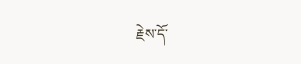རྗེས་དོ་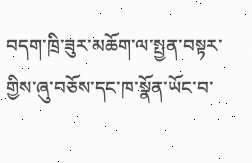བདག་ཁྲི་ཟུར་མཆོག་ལ་སྤྱན་བསྟར་གྱིས་ཞུ་བཅོས་དང་ཁ་སྣོན་ཡོང་བ་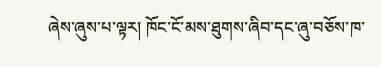ཞེས་ཞུས་པ་ལྟར། ཁོང་ངོ་མས་ཐུགས་ཞིབ་དང་ཞུ་བཅོས་ཁ་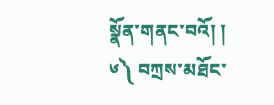སྣོན་གནང་བའོ། །
༦༽ བཀྲས་མཐོང་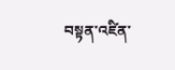བསྟན་འཛིན་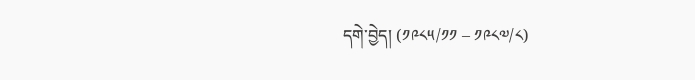དགེ་བྱེད། (༡༩༨༥/༡༡ – ༡༩༨༧/༨)